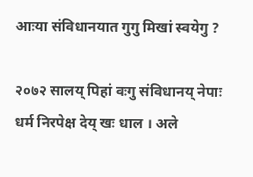आःया संविधानयात गुगु मिखां स्वयेगु ?

२०७२ सालय् पिहां वःगु संविधानय् नेपाः धर्म निरपेक्ष देय् खः धाल । अले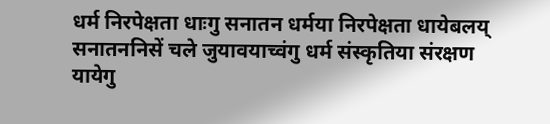धर्म निरपेक्षता धाःगु सनातन धर्मया निरपेक्षता धायेबलय् सनातननिसें चले जुयावयाच्वंगु धर्म संस्कृतिया संरक्षण यायेगु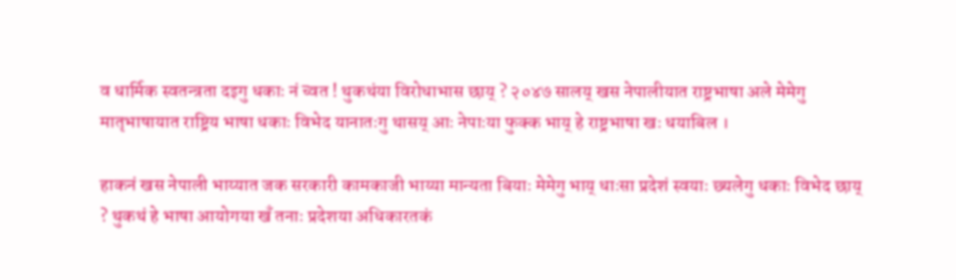व धार्मिक स्वतन्त्रता दइगु धकाः नं च्वत ! थुकथंया विरोधाभास छाय् ? २०४७ सालय् खस नेपालीयात राष्ट्रभाषा अले मेमेगु मातृभाषायात राष्ट्रिय भाषा धकाः विभेद यानातःगु थासय् आः नेपाःया फुक्क भाय् हे राष्ट्रभाषा खः धयाबिल ।

हाकनं खस नेपाली भाय्यात जक सरकारी कामकाजी भाय्या मान्यता बियाः मेमेगु भाय् धाःसा प्रदेशं स्वयाः छ्यलेगु धकाः विभेद छाय् ? थुकथं हे भाषा आयोगया खँ तनाः प्रदेशया अधिकारतकं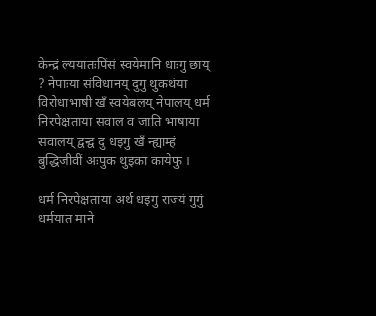केन्द्रं ल्ययातःपिंसं स्वयेमानि धाःगु छाय् ? नेपाःया संविधानय् दुगु थुकथंया विरोधाभाषी खँ स्वयेबलय् नेपालय् धर्म निरपेक्षताया सवाल व जाति भाषाया सवालय् द्वन्द्व दु धइगु खँ न्ह्याम्हं बुद्धिजीवीं अःपुक थुइका कायेफु ।

धर्म निरपेक्षताया अर्थ धइगु राज्यं गुगुं धर्मयात माने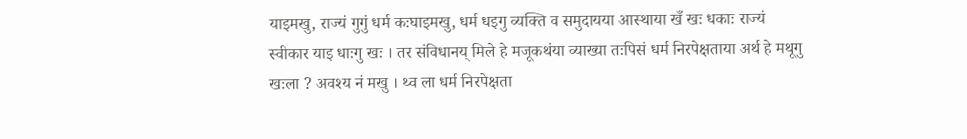याइमखु, राज्यं गुगुं धर्म कःघाइमखु, धर्म धइगु व्यक्ति व समुदायया आस्थाया खँ खः धकाः राज्यं स्वीकार याइ धाःगु खः । तर संविधानय् मिले हे मजूकथंया व्याख्या तःपिसं धर्म निरपेक्षताया अर्थ हे मथूगु खःला ? अवश्य नं मखु । थ्व ला धर्म निरपेक्षता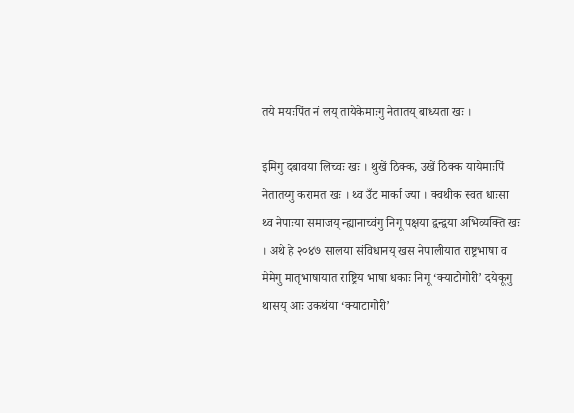तये मयःपिंत नं लय् तायेकेमाःगु नेतातय् बाध्यता खः ।

इमिगु दबावया लिच्वः खः । थुखें ठिक्क, उखें ठिक्क यायेमाःपिं नेतातय्गु करामत खः । थ्व उँट मार्का ज्या । क्वथीक स्वत धाःसा थ्व नेपाःया समाजय् न्ह्यानाच्वंगु निगू पक्षया द्वन्द्वया अभिव्यक्ति खः । अथे हे २०४७ सालया संविधानय् खस नेपालीयात राष्ट्रभाषा व मेमेगु मातृभाषायात राष्ट्रिय भाषा धकाः निगू ‘क्याटोगोरी’ दयेकूगु थासय् आः उकथंया ‘क्याटागोरी’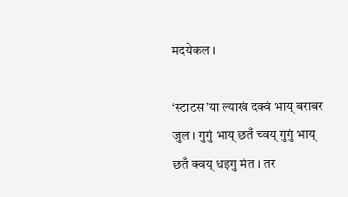मदयेकल ।

‘स्टाटस’या ल्याखं दक्वं भाय् बराबर जुल । गुगुं भाय् छतँ च्वय् गुगुं भाय् छतँ क्वय् धइगु मंत । तर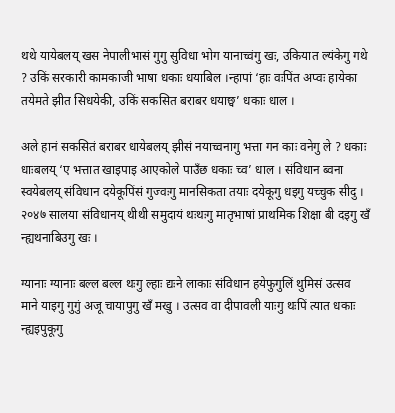थथे यायेबलय् खस नेपालीभासं गुगु सुविधा भोग यानाच्वंगु खः, उकियात ल्यंकेगु गथे ? उकिं सरकारी कामकाजी भाषा धकाः धयाबिल ।न्हापां ‘हाः वःपिंत अप्वः हायेका तयेमते झीत सिधयेकी, उकिं सकसित बराबर धयाछ्व’ धकाः धाल ।

अले हानं सकसितं बराबर धायेबलय् झीसं नयाच्वनागु भत्ता गन काः वनेगु ले ? धकाः धाःबलय् ‘ए भत्तात खाइपाइ आएकोले पाउँछ धकाः च्व’ धाल । संविधान ब्वना स्वयेबलय् संविधान दयेकूपिंसं गुज्वःगु मानसिकता तयाः दयेकूगु धइगु यच्चुक सीदु । २०४७ सालया संविधानय् थीथी समुदायं थःथःगु मातृभाषां प्राथमिक शिक्षा बी दइगु खँ न्ह्यथनाबिउगु खः ।

ग्यानाः ग्यानाः बल्ल बल्ल थःगु ल्हाः द्यःने लाकाः संविधान हयेफुगुलिं थुमिसं उत्सव माने याइगु गुगुं अजू चायापुगु खँ मखु । उत्सव वा दीपावली याःगु थःपिं त्यात धकाः न्ह्यइपुकूगु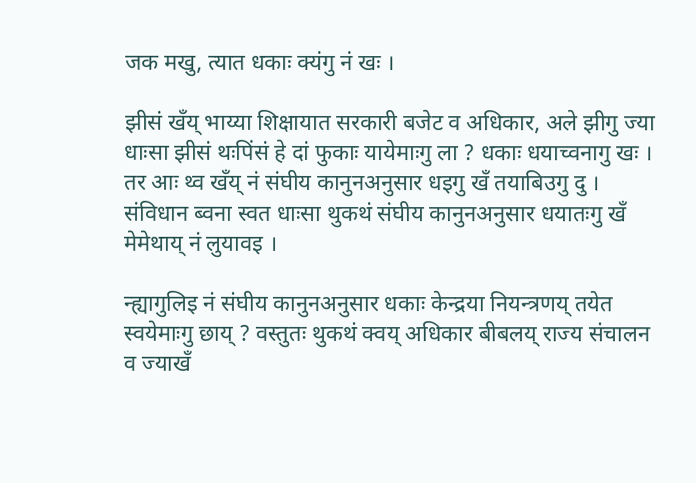जक मखु, त्यात धकाः क्यंगु नं खः ।

झीसं खँय् भाय्या शिक्षायात सरकारी बजेट व अधिकार, अले झीगु ज्या धाःसा झीसं थःपिंसं हे दां फुकाः यायेमाःगु ला ? धकाः धयाच्वनागु खः । तर आः थ्व खँय् नं संघीय कानुनअनुसार धइगु खँ तयाबिउगु दु । संविधान ब्वना स्वत धाःसा थुकथं संघीय कानुनअनुसार धयातःगु खँ मेमेथाय् नं लुयावइ ।

न्ह्यागुलिइ नं संघीय कानुनअनुसार धकाः केन्द्रया नियन्त्रणय् तयेत स्वयेमाःगु छाय् ? वस्तुतः थुकथं क्वय् अधिकार बीबलय् राज्य संचालन व ज्याखँ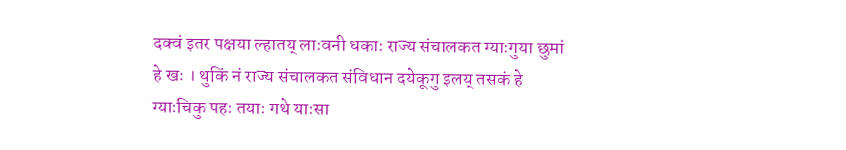दक्वं इतर पक्षया ल्हातय् लाःवनी धकाः राज्य संचालकत ग्याःगुया छुमां हे खः । थुकिं नं राज्य संचालकत संविधान दयेकूगु इलय् तसकं हे ग्याःचिकु पहः तयाः गथे याःसा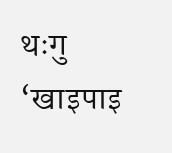थःगु ‘खाइपाइ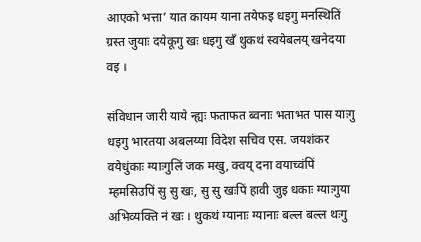आएको भत्ता’ यात कायम याना तयेफइ धइगु मनस्थितिं ग्रस्त जुयाः दयेकूगु खः धइगु खँ थुकथं स्वयेबलय् खनेदया वइ ।

संविधान जारी याये न्ह्यः फताफत ब्वनाः भताभत पास याःगु धइगु भारतया अबलय्या विदेश सचिव एस. जयशंकर वयेधुंकाः ग्याःगुलिं जक मखु, क्वय् दना वयाच्वंपिं म्हमसिउपिं सु सु खः, सु सु खःपिं हावी जुइ धकाः ग्याःगुया अभिव्यक्ति नं खः । थुकथं ग्यानाः ग्यानाः बल्ल बल्ल थःगु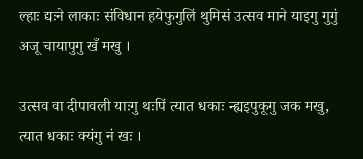ल्हाः द्यःने लाकाः संविधान हयेफुगुलिं थुमिसं उत्सव माने याइगु गुगुं अजू चायापुगु खँ मखु ।

उत्सव वा दीपावली याःगु थःपिं त्यात धकाः न्ह्यइपुकूगु जक मखु, त्यात धकाः क्यंगु नं खः ।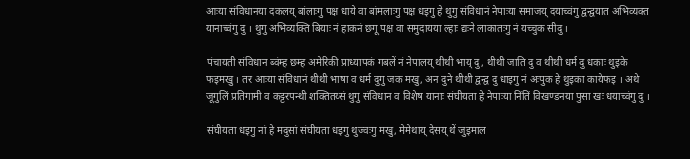आःया संविधानया दकलय् बांलाःगु पक्ष धाये वा बांमलाःगु पक्ष धइगु हे थुगु संविधानं नेपाःया समाजय् दयाच्वंगु द्वन्द्वयात अभिव्यक्त यानाच्वंगु दु । थुगु अभिव्यक्ति बियाः नं हाकनं छगू पक्ष वा समुदायया ल्हाः द्यःने लाकातःगु नं यच्चुक सीदु ।

पंचायती संविधान ब्वंम्ह छम्ह अमेरिकी प्राध्यापकं गबलें नं नेपालय् थीथी भाय् दु, थीथी जाति दु व थीथी धर्म दु धकाः थुइके फइमखु । तर आःया संविधानं थीथी भाषा व धर्म दुगु जक मखु, अन दुने थीथी द्वन्द्व दु धाइगु नं अःपुक हे थुइका कायेफइ । अथे जूगुलिं प्रतिगामी व कट्टरपन्थी शक्तितय्सं थुगु संविधान व विशेष यानाः संघीयता हे नेपाःया निंतिं विखण्डनया पुसा खः धयाच्वंगु दु ।

संघीयता धइगु नां हे मदुसां संघीयता धइगु थुज्वःगु मखु, मेमेथाय् देसय् थें जुइमाल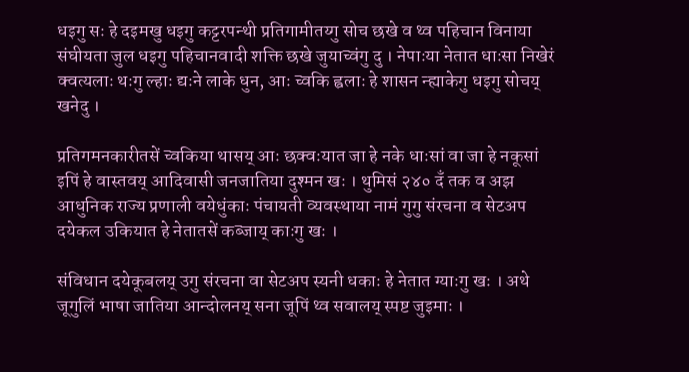धइगु सः हे दइमखु धइगु कट्टरपन्थी प्रतिगामीतय्गु सोच छखे व थ्व पहिचान विनाया संघीयता जुल धइगु पहिचानवादी शक्ति छखे जुयाच्वंगु दु । नेपाःया नेतात धाःसा निखेरं क्वत्यलाः थःगु ल्हाः द्यःने लाके धुन, आः च्वकि ह्वलाः हे शासन न्ह्याकेगु धइगु सोचय् खनेदु ।

प्रतिगमनकारीतसें च्वकिया थासय् आः छक्वःयात जा हे नके धाःसां वा जा हे नकूसां इपिं हे वास्तवय् आदिवासी जनजातिया दुश्मन खः । थुमिसं २४० दँ तक व अझ आधुनिक राज्य प्रणाली वयेधुंकाः पंचायती व्यवस्थाया नामं गुगु संरचना व सेटअप दयेकल उकियात हे नेतातसें कब्जाय् काःगु खः ।

संविधान दयेकूबलय् उगु संरचना वा सेटअप स्यनी धकाः हे नेतात ग्याःगु खः । अथे जूगुलिं भाषा जातिया आन्दोलनय् सना जूपिं थ्व सवालय् स्पष्ट जुइमाः ।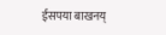ईसपया बाखनय्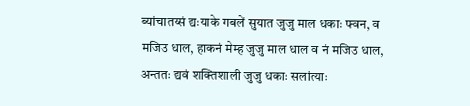ब्यांचातय्सं द्यःयाके गबलें सुयात जुजु माल धकाः फ्वन, व मजिउ धाल, हाकनं मेम्ह जुजु माल धाल व नं मजिउ धाल, अन्ततः द्यवं शक्तिशाली जुजु धकाः सलांत्याः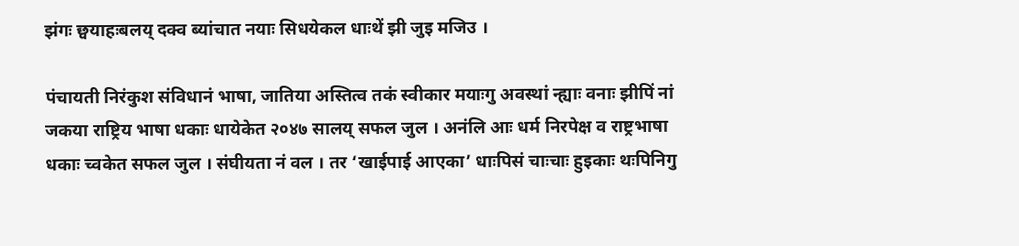झंगः छ्वयाहःबलय् दक्व ब्यांचात नयाः सिधयेकल धाःथें झी जुइ मजिउ ।

पंचायती निरंकुश संविधानं भाषा, जातिया अस्तित्व तकं स्वीकार मयाःगु अवस्थां न्ह्याः वनाः झीपिं नां जकया राष्ट्रिय भाषा धकाः धायेकेत २०४७ सालय् सफल जुल । अनंलि आः धर्म निरपेक्ष व राष्ट्रभाषा धकाः च्वकेत सफल जुल । संघीयता नं वल । तर ‘खाईपाई आएका’ धाःपिसं चाःचाः हुइकाः थःपिनिगु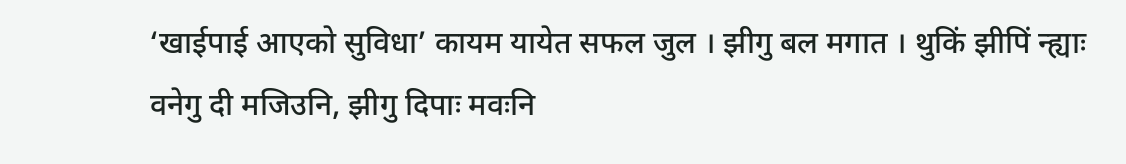‘खाईपाई आएको सुविधा’ कायम यायेत सफल जुल । झीगु बल मगात । थुकिं झीपिं न्ह्याः वनेगु दी मजिउनि, झीगु दिपाः मवःनि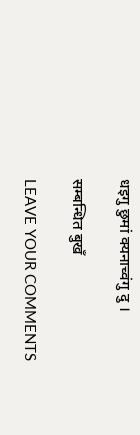धइगु छुमां क्यनाच्वंगु दु ।

सम्बन्धित बुखँ

LEAVE YOUR COMMENTS